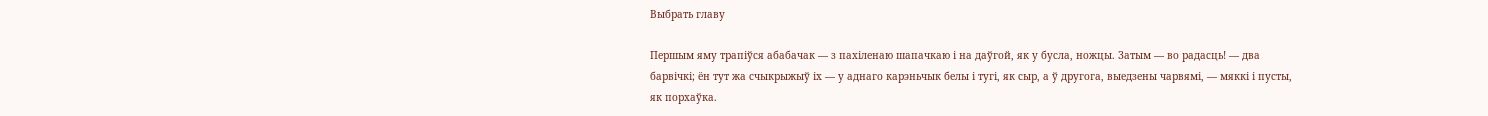Выбрать главу

Першым яму трапіўся абабачак — з пахіленаю шапачкаю і на даўгой, як у бусла, ножцы. Затым — во радасць! — два барвічкі; ён тут жа счыкрыжыў іх — у аднаго карэньчык белы і тугі, як сыр, а ў другога, выедзены чарвямі, — мяккі і пусты, як порхаўка.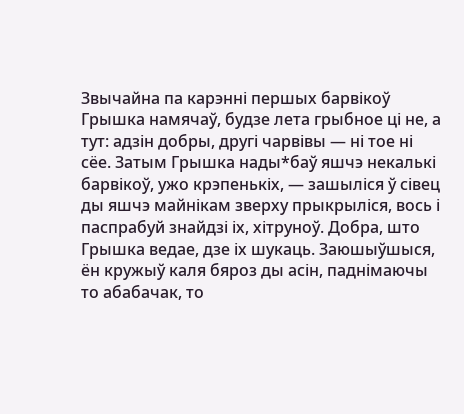Звычайна па карэнні першых барвікоў Грышка намячаў, будзе лета грыбное ці не, а тут: адзін добры, другі чарвівы — ні тое ні сёе. Затым Грышка нады*баў яшчэ некалькі барвікоў, ужо крэпенькіх, — зашыліся ў сівец ды яшчэ майнікам зверху прыкрыліся, вось і паспрабуй знайдзі іх, хітруноў. Добра, што Грышка ведае, дзе іх шукаць. Заюшыўшыся, ён кружыў каля бяроз ды асін, паднімаючы то абабачак, то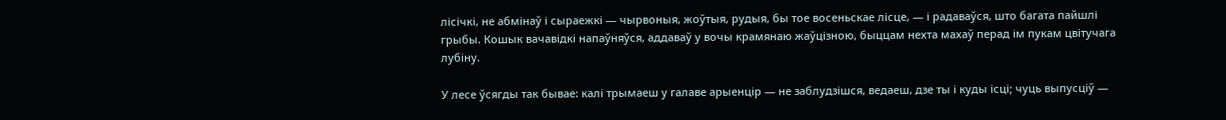лісічкі, не абмінаў і сыраежкі — чырвоныя, жоўтыя, рудыя, бы тое восеньскае лісце, — і радаваўся, што багата пайшлі грыбы. Кошык вачавідкі напаўняўся, аддаваў у вочы крамянаю жаўцізною, быццам нехта махаў перад ім пукам цвітучага лубіну.

У лесе ўсягды так бывае: калі трымаеш у галаве арыенцір — не заблудзішся, ведаеш, дзе ты і куды ісці; чуць выпусціў —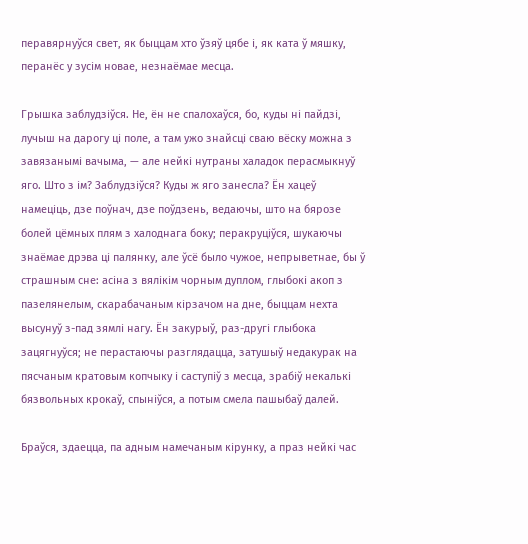перавярнуўся свет, як быццам хто ўзяў цябе і, як ката ў мяшку, перанёс у зусім новае, незнаёмае месца.

Грышка заблудзіўся. Не, ён не спалохаўся, бо, куды ні пайдзі, лучыш на дарогу ці поле, а там ужо знайсці сваю вёску можна з завязанымі вачыма, — але нейкі нутраны халадок перасмыкнуў яго. Што з ім? Заблудзіўся? Куды ж яго занесла? Ён хацеў намеціць, дзе поўнач, дзе поўдзень, ведаючы, што на бярозе болей цёмных плям з халоднага боку; перакруціўся, шукаючы знаёмае дрэва ці палянку, але ўсё было чужое, непрыветнае, бы ў страшным сне: асіна з вялікім чорным дуплом, глыбокі акоп з пазелянелым, скарабачаным кірзачом на дне, быццам нехта высунуў з-пад зямлі нагу. Ён закурыў, раз-другі глыбока зацягнуўся; не перастаючы разглядацца, затушыў недакурак на пясчаным кратовым копчыку і саступіў з месца, зрабіў некалькі бязвольных крокаў, спыніўся, а потым смела пашыбаў далей.

Браўся, здаецца, па адным намечаным кірунку, а праз нейкі час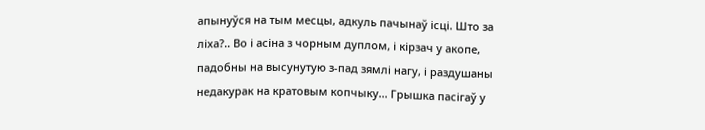апынуўся на тым месцы, адкуль пачынаў ісці. Што за ліха?.. Во і асіна з чорным дуплом, і кірзач у акопе, падобны на высунутую з-пад зямлі нагу, і раздушаны недакурак на кратовым копчыку... Грышка пасігаў у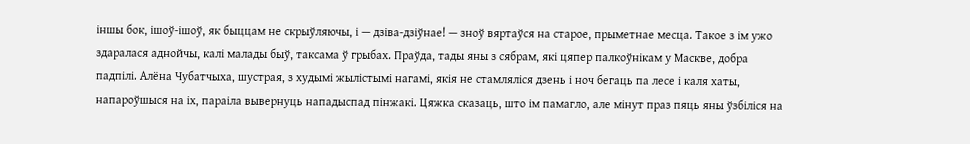іншы бок, ішоў-ішоў, як быццам не скрыўляючы, і — дзіва-дзіўнае! — зноў вяртаўся на старое, прыметнае месца. Такое з ім ужо здаралася аднойчы, калі малады быў, таксама ў грыбах. Праўда, тады яны з сябрам, які цяпер палкоўнікам у Маскве, добра падпілі. Алёна Чубатчыха, шустрая, з худымі жылістымі нагамі, якія не стамляліся дзень і ноч бегаць па лесе і каля хаты, напароўшыся на іх, параіла вывернуць нападыспад пінжакі. Цяжка сказаць, што ім памагло, але мінут праз пяць яны ўзбіліся на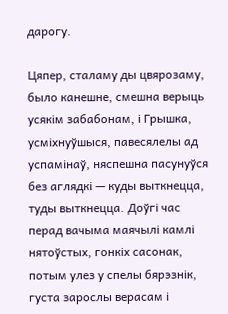дарогу.

Цяпер, сталаму ды цвярозаму, было канешне, смешна верыць усякім забабонам, і Грышка, усміхнуўшыся, павесялелы ад успамінаў, няспешна пасунуўся без аглядкі — куды выткнецца, туды выткнецца. Доўгі час перад вачыма маячылі камлі нятоўстых, гонкіх сасонак, потым улез у спелы бярэзнік, густа зарослы верасам і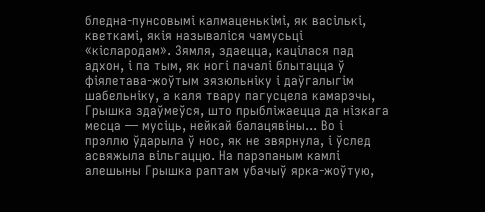бледна-пунсовымі калмаценькімі, як васількі, кветкамі, якія называліся чамусьці «кіслародам». Зямля, здаецца, кацілася пад адхон, і па тым, як ногі пачалі блытацца ў фіялетава-жоўтым зязюльніку і даўгалыгім шабельніку, а каля твару пагусцела камарэчы, Грышка здаўмеўся, што прыбліжаецца да нізкага месца — мусіць, нейкай балацявіны... Во і прэллю ўдарыла ў нос, як не звярнула, і ўслед асвяжыла вільгаццю. На парэпаным камлі алешыны Грышка раптам убачыў ярка-жоўтую,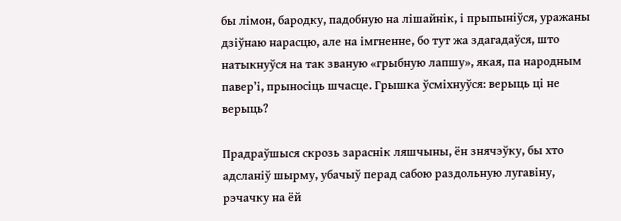бы лімон, бародку, падобную на лішайнік, і прыпыніўся, уражаны дзіўнаю нарасцю, але на імгненне, бо тут жа здагадаўся, што натыкнуўся на так званую «грыбную лапшу», якая, па народным павер’і, прыносіць шчасце. Грышка ўсміхнуўся: верыць ці не верыць?

Прадраўшыся скрозь зараснік ляшчыны, ён знячэўку, бы хто адсланіў шырму, убачыў перад сабою раздольную лугавіну, рэчачку на ёй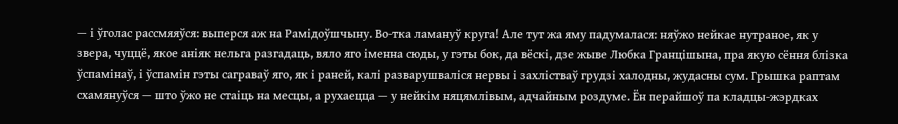— і ўголас рассмяяўся: выперся аж на Рамідоўшчыну. Во-тка ламануў круга! Але тут жа яму падумалася: няўжо нейкае нутраное, як у звера, чуццё, якое аніяк нельга разгадаць, вяло яго іменна сюды, у гэты бок, да вёскі, дзе жыве Любка Гранцішына, пра якую сёння блізка ўспамінаў, і ўспамін гэты саграваў яго, як і раней, калі разварушваліся нервы і захлістваў грудзі халодны, жудасны сум. Грышка раптам схамянуўся — што ўжо не стаіць на месцы, а рухаецца — у нейкім няцямлівым, адчайным роздуме. Ён перайшоў па кладцы-жэрдках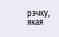рэчку, якая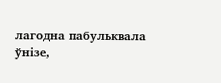лагодна пабульквала ўнізе,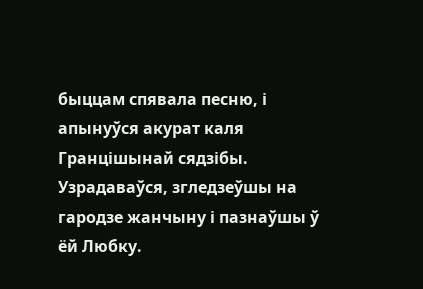быццам спявала песню, і апынуўся акурат каля Гранцішынай сядзібы. Узрадаваўся, згледзеўшы на гародзе жанчыну і пазнаўшы ў ёй Любку.